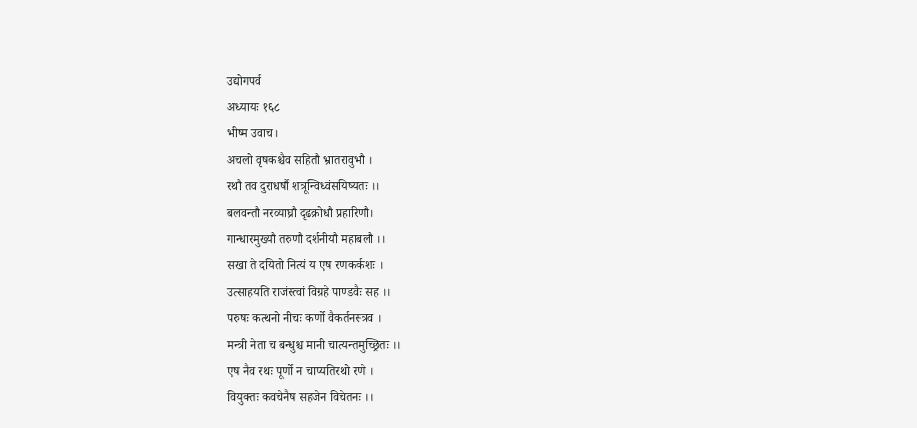उद्योगपर्व
अध्यायः १६८
भीष्म उवाच।
अचलो वृषकश्चैव सहितौ भ्रातरावुभौ ।
रथौ तव दुराधर्षौ शत्रून्विध्वंसयिष्यतः ।।
बलवन्तौ नरव्याघ्रौ दृढक्रोधौ प्रहारिणौ।
गान्धारमुख्यौ तरुणौ दर्शनीयौ महाबलौ ।।
सखा ते दयितो नित्यं य एष रणकर्कशः ।
उत्साहयति राजंस्त्वां विग्रहे पाण्डवैः सह ।।
परुषः कत्थनो नीचः कर्णो वैकर्तनस्त्रव ।
मन्त्री नेता च बन्धुश्च मानी चात्यन्तमुच्छ्रितः ।।
एष नैव रथः पूर्णो न चाप्यतिरथो रणे ।
वियुक्तः कवचेनैष सहजेन विचेतनः ।।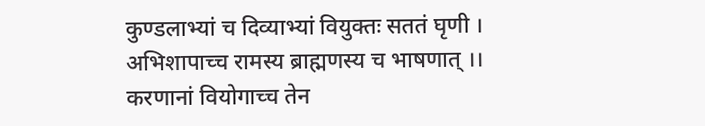कुण्डलाभ्यां च दिव्याभ्यां वियुक्तः सततं घृणी ।
अभिशापाच्च रामस्य ब्राह्मणस्य च भाषणात् ।।
करणानां वियोगाच्च तेन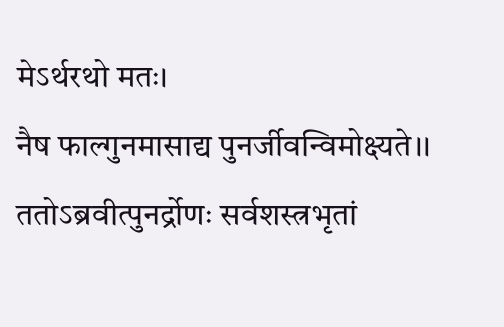मेऽर्थरथो मतः।
नैष फाल्गुनमासाद्य पुनर्जीवन्विमोक्ष्यते।।
ततोऽब्रवीत्पुनर्द्रोणः सर्वशस्त्रभृतां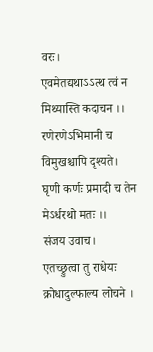वरः।
एवमेतद्यथाऽऽत्थ त्वं न मिथ्यास्ति कदाचन ।।
रणेरणेऽभिमानी च विमुखश्चापि दृश्यते।
घृणी कर्णः प्रमादी च तेन मेऽर्धरथो मतः ।।
संजय उवाच।
एतच्छ्रुत्वा तु राधेयः क्रोधादुल्फाल्य लोचने ।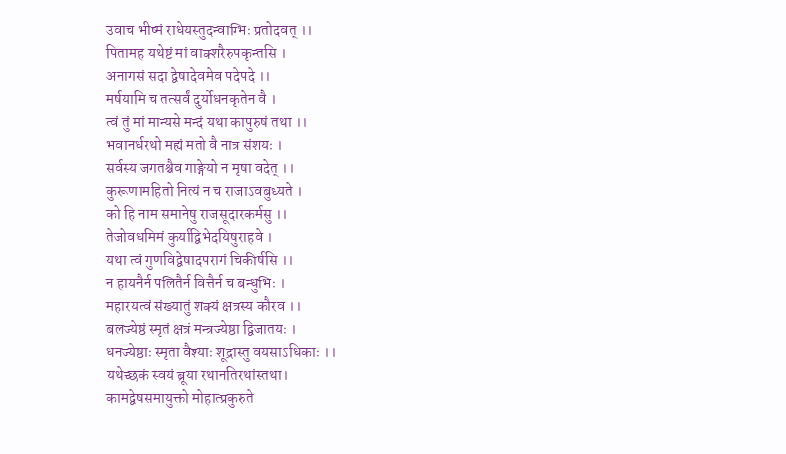उवाच भीष्मं राधेयस्तुदन्वाग्भिः प्रतोदवत् ।।
पितामह यथेष्टं मां वाक्शरैरुपकृन्तसि ।
अनागसं सदा द्वेषादेवमेव पदेपदे ।।
मर्षयामि च तत्सर्वं दुर्योधनकृतेन वै ।
त्वं तुं मां मान्यसे मन्दं यथा कापुरुषं तथा ।।
भवानर्धरथो मह्यं मतो वै नात्र संशयः ।
सर्वस्य जगतश्चैव गाङ्गेयो न मृषा वदेत् ।।
कुरूणामहितो नित्यं न च राजाऽवबुध्यते ।
को हि नाम समानेषु राजसूदारकर्मसु ।।
तेजोवधमिमं कुर्याद्विभेदयिषुराहवे ।
यथा त्वं गुणविद्वेषादपरागं चिकीर्षसि ।।
न हायनैर्न पलितैर्न वित्तैर्न च बन्धुभिः ।
महारयत्वं संख्यातुं शक्यं क्षत्रस्य कौरव ।।
बलज्येष्ठं स्मृतं क्षत्रं मन्त्रज्येष्ठा द्विजातयः ।
धनज्येष्ठाः स्मृता वैश्याः शूद्रास्तु वयसाऽधिकाः ।।
यथेच्छकं स्वयं ब्रूया रथानतिरथांस्तथा।
कामद्वेषसमायुक्तो मोहात्प्रकुरुते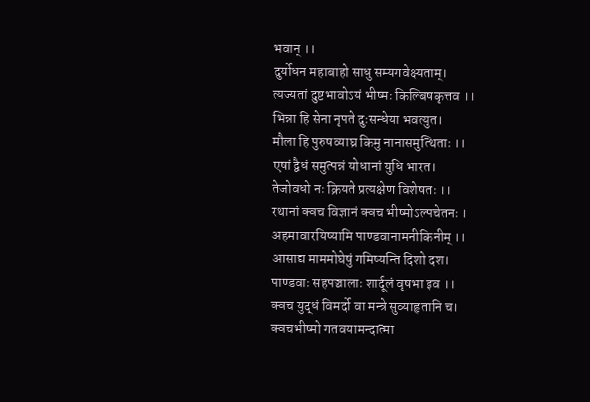भवान् ।।
दुर्योधन महाबाहो साधु सम्यगवेक्ष्यताम्।
त्यज्यतां दुष्टभावोऽयं भीष्मः किल्बिषकृत्तव ।।
भिन्ना हि सेना नृपते दुःसन्धेया भवत्युत।
मौला हि पुरुषव्याघ्र किमु नानासमुत्थिताः ।।
एषां द्वैधं समुत्पन्नं योधानां युधि भारत।
तेजोवधो नः क्रियते प्रत्यक्षेण विशेषतः ।।
रथानां क्वच विज्ञानं क्वच भीष्मोऽल्पचेतनः ।
अहमावारयिष्यामि पाण्डवानामनीकिनीम् ।।
आसाद्य माममोघेषुं गमिष्यन्ति दिशो दश।
पाण्डवाः सहपञ्चालाः शार्दूलं वृषभा इव ।।
क्वच युद्धं विमर्दो वा मन्त्रे सुव्याहृतानि च।
क्वचभीष्मो गतवयामन्दात्मा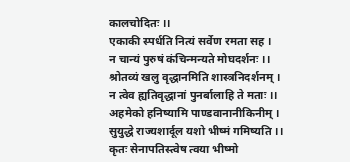कालचोदितः ।।
एकाकी स्पर्धति नित्यं सर्वेण रमता सह ।
न चान्यं पुरुषं कंचिन्मन्यते मोघदर्शनः ।।
श्रोतव्यं खलु वृद्धानमिति शास्त्रनिदर्शनम् ।
न त्वेव ह्यतिवृद्धानां पुनर्बालाहि ते मताः ।।
अहमेको हनिष्यामि पाण्डवानानीकिनीम् ।
सुयुद्धे राज्यशार्दूल यशो भीष्मं गमिष्यति ।।
कृतः सेनापतिस्त्वेष त्वया भीष्मो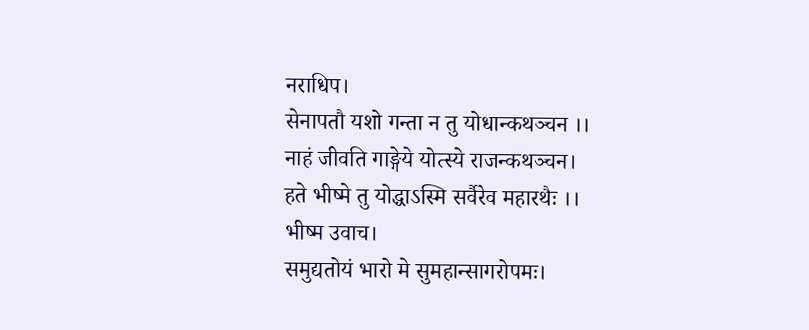नराधिप।
सेनापतौ यशो गन्ता न तु योधान्कथञ्चन ।।
नाहं जीवति गाङ्गेये योत्स्ये राजन्कथञ्चन।
हते भीष्मे तु योद्धाऽस्मि सर्वैरेव महारथैः ।।
भीष्म उवाच।
समुद्यतोयं भारो मे सुमहान्सागरोपमः।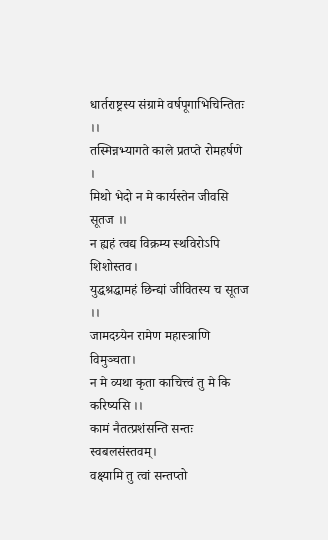धार्तराष्ट्रस्य संग्रामे वर्षपूगाभिचिन्तितः ।।
तस्मिन्नभ्यागते काले प्रतप्ते रोमहर्षणे ।
मिथो भेदो न मे कार्यस्तेन जीवसि सूतज ।।
न ह्यहं त्वद्य विक्रम्य स्थविरोऽपि शिशोस्तव।
युद्धश्रद्धामहं छिन्द्यां जीवितस्य च सूतज ।।
जामदग्र्येन रामेण महास्त्राणि विमुञ्चता।
न मे व्यथा कृता काचित्त्वं तु मे कि करिष्यसि ।।
कामं नैतत्प्रशंसन्ति सन्तः स्वबलसंस्तवम्।
वक्ष्यामि तु त्वां सन्तप्तो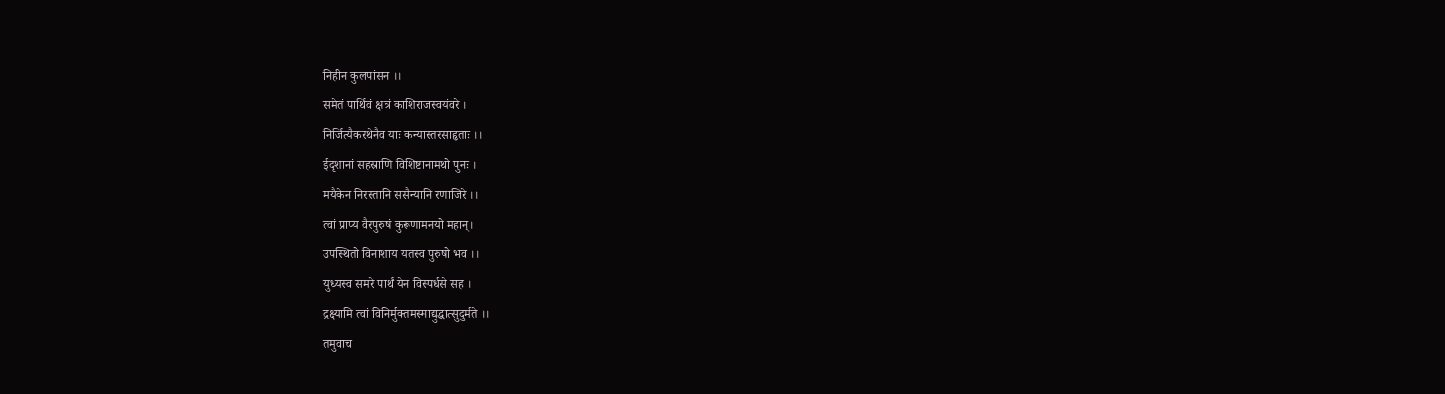निहीन कुलपांसन ।।
समेतं पार्थिवं क्षत्रं काशिराजस्वयंवरे ।
निर्जित्यैकरथेनैव याः कन्यास्तरसाहृताः ।।
ईदृशानां सहस्राणि विशिष्टानामथो पुनः ।
मयैकेन निरस्तानि ससैन्यानि रणाजिरे ।।
त्वां प्राप्य वैरपुरुषं कुरूणामनयो महान्।
उपस्थितो विनाशाय यतस्व पुरुषो भव ।।
युध्यस्व समरे पार्थं येन विस्पर्धसे सह ।
द्रक्ष्यामि त्वां विनिर्मुक्तमस्माद्युद्धात्सुदुर्मते ।।
तमुवाच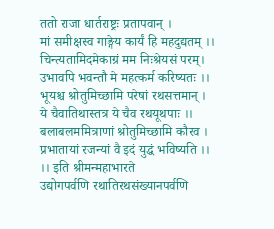ततो राजा धार्तराष्ट्रः प्रतापवान् ।
मां समीक्षस्व गाङ्गेय कार्यं हि महदुद्यतम् ।।
चिन्त्यतामिदमेकाग्रं मम निःश्रेयसं परम्।
उभावपि भवन्तौ मे महत्कर्म करिष्यतः ।।
भूयश्च श्रोतुमिच्छामि परेषां रथसत्तमान् ।
ये चैवातिथास्तत्र ये चैव रथयूथपाः ।।
बलाबलममित्राणां श्रोतुमिच्छामि कौरव ।
प्रभातायां रजन्यां वै इदं युद्धं भविष्यति ।।
।। इति श्रीमन्महाभारते
उद्योगपर्वणि रथातिरथसंख्यानपर्वणि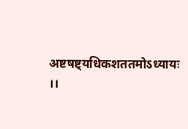अष्टषष्ट्यधिकशततमोऽध्यायः ।।